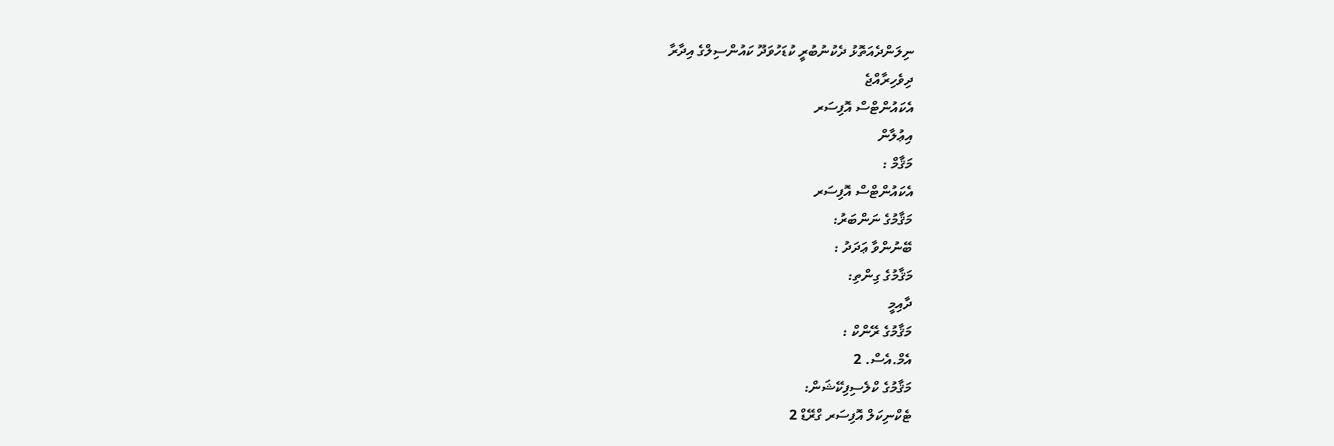ނިލަންދެއަތޮޅު ދެކުނުބުރީ ކުޑަހުވަދޫ ކައުންސިލްގެ އިދާރާ
ދިވެހިރާއްޖެ
އެކައުންޓްސް އޮފިސަރ
އިޢުލާން
މަޤާމް :
އެކައުންޓްސް އޮފިސަރ
މަޤާމުގެ ނަންބަރު:
ބޭނުންވާ ޢަދަދު :
މަޤާމުގެ ގިންތި:
ދާއިމީ
މަޤާމުގެ ރޭންކް :
އެމް.އެސް. 2
މަޤާމުގެ ކްލެސިފިކޭޝަން:
ޓެކްނިކަލް އޮފިސަރ ގްރޭޑް 2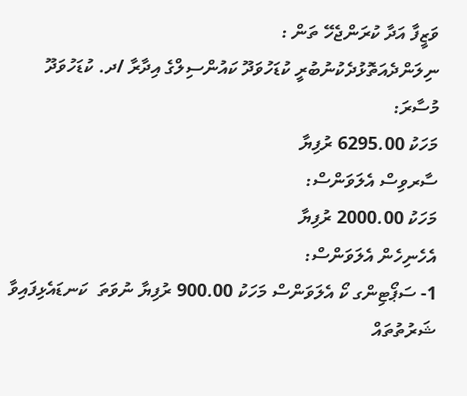ވަޒީފާ އަދާ ކުރަންޖެހޭ ތަން :
ނިލަންދެއަތޮޅުދެކުނުބުރީ ކުޑަހުވަދޫ ކައުންސިލްގެ އިދާރާ /ދ. ކުޑަހުވަދޫ
މުސާރަ:
މަހަކު 6295.00 ރުފިޔާ
ސާރވިސް އެލަވަންސް:
މަހަކު 2000.00 ރުފިޔާ
އެހެނިހެން އެލަވަންސް:
1- ސަޕޯޓިންގ ކޯ އެލަވަންސް މަހަކު 900.00 ރުފިޔާ ނުވަތަ  ކަނޑައެޅިފައިވާ ޝަރުތުތައް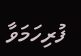ފުރިހަމަވާ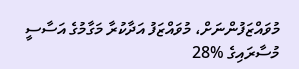މުވައްޒަފުންނަށް، މުވައްޒަފު އަދާކުރާ މަގާމުގެ އަސާސީ މުސާރައިގެ %28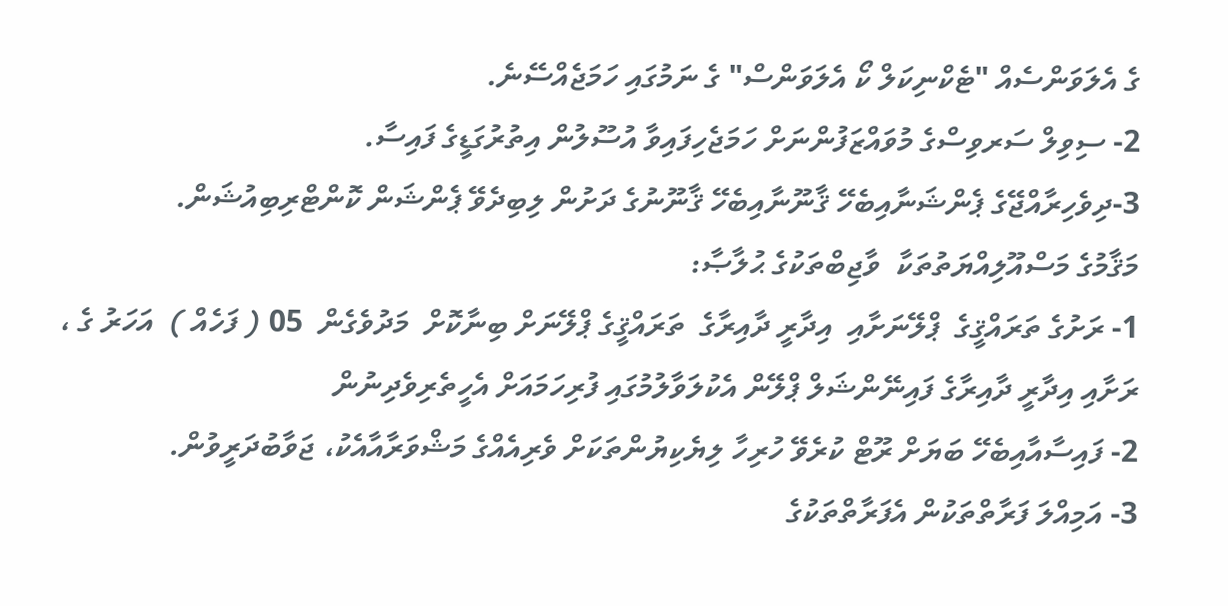ގެ އެލަވަންސެއް "ޓެކްނިކަލް ކޯ އެލަވަންސް" ގެ ނަމުގައި ހަމަޖެއްސޭނެ.
2- ސިވިލް ސަރވިސްގެ މުވައްޒަފުންނަށް ހަމަޖެހިފައިވާ އުސޫލުން އިތުރުގަޑީގެ ފައިސާ.
3-ދިވެހިރާއްޖޭގެ ޕެންޝަނާއިބެހޭ ޤާނޫނާއިބެހޭ ޤާނޫނުގެ ދަށުން ލިބިދެވޭ ޕެންޝަން ކޮންޓްރިބިއުޝަން.
މަޤާމުގެ މަސްއޫލިއްޔަތުތަކާ  ވާޖިބްތަކުގެ ޙުލާޞާ:
1- ރަށުގެ ތަރައްޤީގެ  ޕްލޭނަށާއި  އިދާރީ ދާއިރާގެ  ތަރައްޤީގެ ޕްލޭނަށް ބިނާކޮށް  މަދުވެގެން  05 ( ފަހެއް )  އަހަރު ގެ ، ރަށާއި އިދާރީ ދާއިރާގެ ފައިނޭންޝަލް ޕްލޭން އެކުލަވާލުމުގައި ފުރިހަމައަށް އެހީތެރިވެދިނުން
2- ފައިސާއާއިބެހޭ ބަޔަށް ރޫޓް ކުރެވޭ ހުރިހާ ލިޔެކިޔުންތަކަށް ވެރިއެއްގެ މަޝްވަރާއާއެކު، ޖަވާބުދަރީވުން.
3- އަމިއްލަ ފަރާތްތަކުން އެފަރާތްތަކުގެ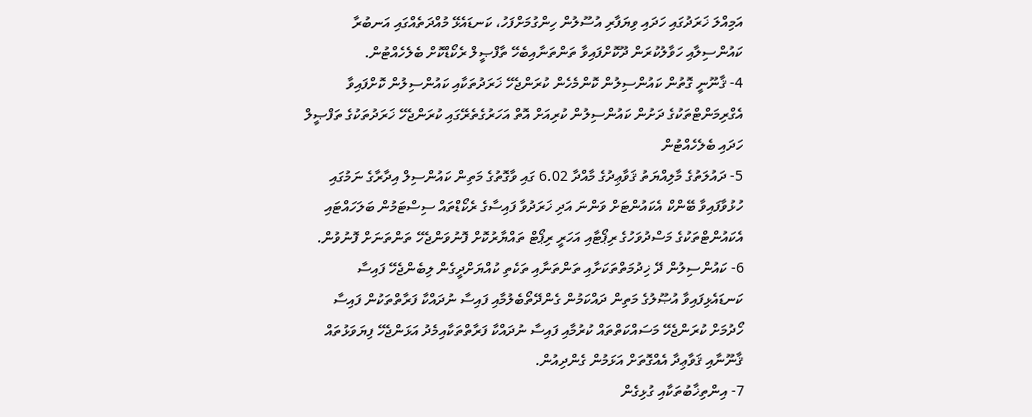އަމިއްލަ ޚަރަދުގައި ހަދައި ވިޔަފާރި އުސޫލުން ހިންގުމަށްފަހު، ކަނޑައެޅޭ މުއްދަތެއްގައި އަނބުރާ ކައުންސިލާއި ހަވާލުކުރަން ދޫކޮށްފައިވާ ތަންތަނާއިބެހޭ ތާފްޞީލް ރެކޯޑްކޮށް ބެލެހެއްޓުން.
4- ޤާނޫނީ ގޮތުން ކައުންސިލުން ކޮންމެހެން ކުރަންޖެހޭ ޚަރަދުތަކާއި ކައުންސިލުން ކޮށްފައިވާ އެގްރިމަންޓްތަކުގެ ދަށުން ކައުންސިލުން ކުރިއަށް އޮތް އަހަރުގެތެރޭގައި ކުރަންޖެހޭ ޚަރަދުތަކުގެ ތަފްޞީލް ހަދައި ބެލެހެއްޓުން
5- ދައުލަތުގެ މާލިއްޔަތު ޤަވާޢިދުގެ މާއްދާ 6.02 ގައި ވާގޮތުގެ މަތިން ކައުންސިލް އިދާރާގެ ނަމުގައި ހުޅުވާފައިވާ ބޭންކް އެކައުންޓަށް ވަންނަ އަދި ޚަރަދުވާ ފައިސާގެ ރެކޯޑްތައް ސިސްޓަމުން ބަލަހައްޓައި އެކައުންޓްތަކުގެ މަސްދުވަހުގެ ރިޕޯޓާއި އަހަރީ ރިޕޯޓް ތައްޔާރުކޮށް ފޮނުވަންޖެހޭ ތަންތަނަށް ފޮނުވުން.
6- ކައުންސިލުން ދޭ ޚިދުމަތްތަކަށާއި ތަންތަނާއި ތަކެތި ކުއްޔަށްދީގެން ލިބެންޖެހޭ ފައިސާ ކަނޑައެޅިފައިވާ އުޞޫލުގެ މަތިން ދައްކަމުން ގެންދޭތޯބެލުމާއި ފައިސާ ނުދައްކާ ފަރާތްތަކުން ފައިސާ ހޯދުމަށް ކުރަންޖެހޭ މަސައްކަތްތައް ކުރުމާއި ފައިސާ ނުދައްކާ ފަރާތްތަކާއިމެދު އަޅަންޖެހޭ ފިޔަވަޅުތައް ޤާނޫނާއި ޤަވާޢިދާ އެއްގޮތަށް އަޅަމުން ގެންދިއުން.
7- އިންތިޚާބުތަކާއި ގުޅިގެން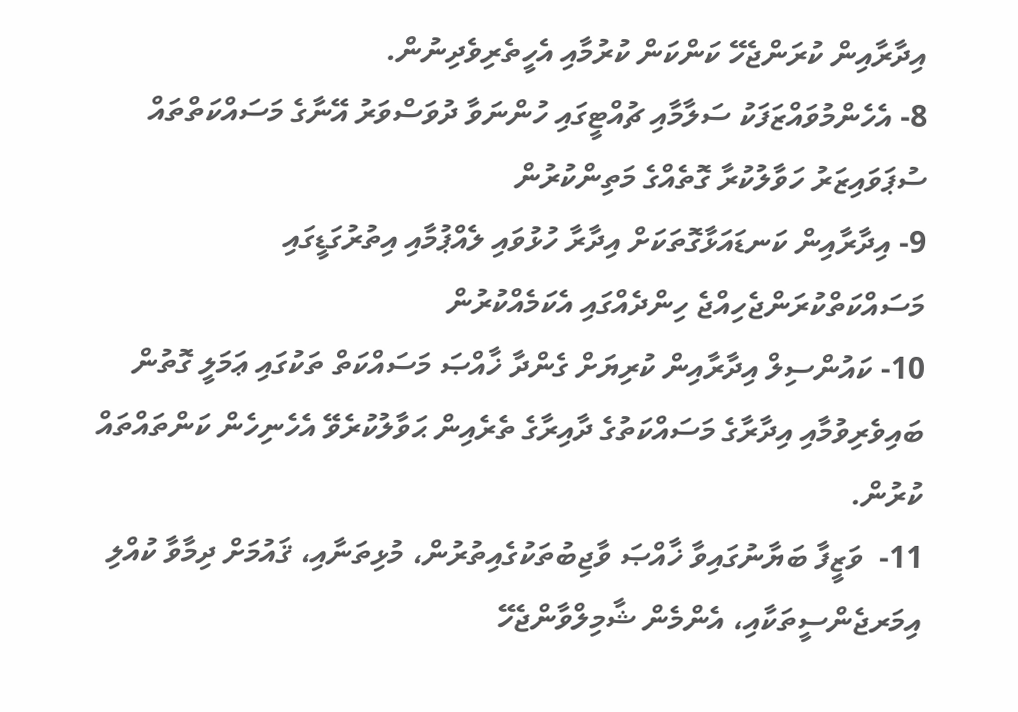އިދާރާއިން ކުރަންޖެހޭ ކަންކަން ކުރުމާއި އެހީތެރިވެދިނުން.
8- އެހެންމުވައްޒަފަކު ސަލާމާއި ޗުއްޓީގައި ހުންނަވާ ދުވަސްވަރު އޭނާގެ މަސައްކަތްތައް ސުޕަވައިޒަރު ހަވާލުކުރާ ގޮތެއްގެ މަތިންކުރުން
9- އިދާރާއިން ކަނޑައަޅާގޮތަކަށް އިދާރާ ހުޅުވައި ލެއްޕުމާއި އިތުރުގަޑީގައި މަސައްކަތްކުރަންޖެހިއްޖެ ހިންދެއްގައި އެކަމެއްކުރުން
10- ކައުންސިލް އިދާރާއިން ކުރިޔަށް ގެންދާ ޚާއްޞަ މަސައްކަތް ތަކުގައި ޢަމަލީ ގޮތުން ބައިވެރިވުމާއި އިދާރާގެ މަސައްކަތުގެ ދާއިރާގެ ތެރެއިން ޙަވާލުކުރެވޭ އެހެނިހެން ކަންތައްތައް ކުރުން.
11-  ވަޒީފާ ބަޔާނުގައިވާ ޚާއްޞަ ވާޖިބުތަކުގެއިތުރުން، މުޅިތަނާއި، ޤައުމަށް ދިމާވާ ކުއްލި އިމަރޖެންސީތަކާއި، އެންމެން ޝާމިލްވާންޖެހޭ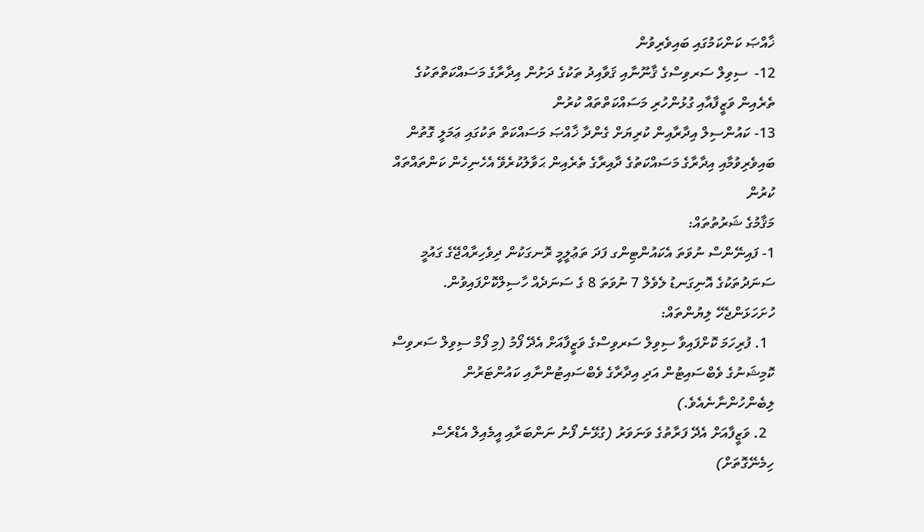ޚާއްޞަ ކަންކަމުގައި ބައިވެރިވުން
12-  ސިވިލް ސަރވިސްގެ ޤާނޫނާއި ޤަވާއިދު ތަކުގެ ދަށުން އިދާރާގެ މަސައްކަތްތަކުގެ ތެރެއިން ވަޒީފާއާއި ގުޅުންހުރި މަސައްކަތްތައް ކުރުން
13- ކައުންސިލް އިދާރާއިން ކުރިޔަށް ގެންދާ ޚާއްޞަ މަސައްކަތް ތަކުގައި ޢަމަލީ ގޮތުން ބައިވެރިވުމާއި އިދާރާގެ މަސައްކަތުގެ ދާއިރާގެ ތެރެއިން ޙަވާލުކުރެވޭ އެހެނިހެން ކަންތައްތައް ކުރުން
މަޤާމުގެ ޝަރުތުތައް:
1- ފައިނޭންސް ނުވަތަ އެކައުންޓިންގ ފަދަ ތަޢުލީމީ ރޮނގަކުން ދިވެހިރާއްޖޭގެ ގައުމީ ސަނަދުތަކުގެ އޮނިގަނޑު ލެވެލް 7 ނުވަތަ 8 ގެ ސަނަދެއް ހާސިލްކޮށްފައިވުން.
ހުށަހަޅަންޖެހޭ ލިޔުންތައް:
  1. ފުރިހަމަ ކޮށްފައިވާ ސިވިލް ސަރވިސްގެ ވަޒީފާއަށް އެދޭ ފޯމު (މި ފޯމް ސިވިލް ސަރވިސް ކޮމިޝަނުގެ ވެބްސައިޓުން އަދި އިދާރާގެ ވެބްސައިޓުންނާއި ކައުންޓަރުން ލިބެންހުންނާނެއެވެ.)
  2. ވަޒީފާއަށް އެދޭ ފަރާތުގެ ވަނަވަރު (ގުޅޭނެ ފޯނު ނަންބަރާއި އީމެއިލް އެޑްރެސް ހިމެނޭގޮތަށް)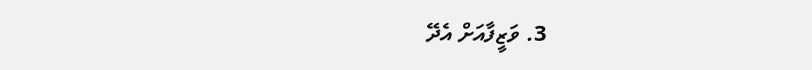3. ވަޒީފާއަށް އެދޭ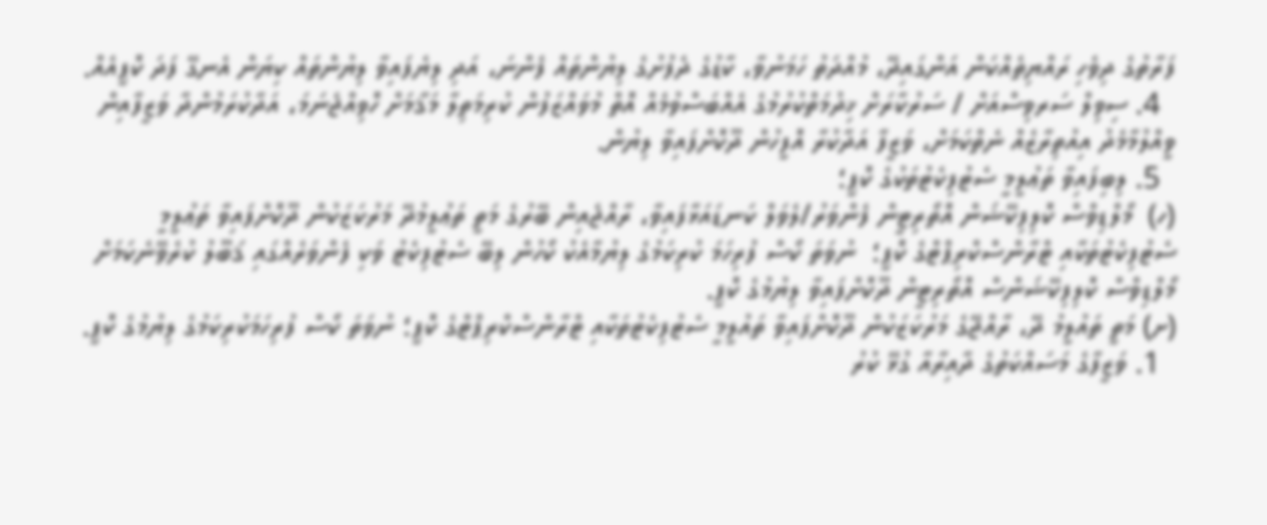ފަރާތުގެ ދިވެހި ރައްޔިތެއްކަން އަންގައިދޭ، މުއްދަތު ހަމަނުވާ، ކާޑުގެ ދެފުށުގެ ލިޔުންތައް ފެންނަ، އަދި ލިޔެފައިވާ ލިޔުންތައް ކިޔަން އެނގޭ ފަދަ ކޮޕީއެއް.
  4. ސިވިލް ސަރވިސްއަށް / ސަރުކާރަށް ޚިދުމަތްކުރުމުގެ އެއްބަސްވުމެއް އޮތް މުވައްޒަފުން ކުރިމަތިލާ މަޤާމަށް ހޮވިއްޖެނަމަ، އަދާކުރަމުންދާ ވަޒީފާއިން ވީއްލުމާމެދު އިއުތިރާޒެއް ނެތްކަމަށް، ވަޒީފާ އަދާކުރާ އޮފީހުން ދޫކޮށްފައިވާ ލިޔުން.
  5. ލިބިފައިވާ ތަޢުލީމީ ސެޓުފިކެޓުތަކުގެ ކޮޕީ؛
(ހ)  މޯލްޑިވްސް ކޮލިފިކޭޝަން އޮތޯރިޓީން ފެންވަރު/ލެވަލް ކަނޑައަޅާފައިވާ، ރާއްޖެއިން ބޭރުގެ މަތީ ތަޢުލީމުދޭ މަރުކަޒަކުން ދޫކޮށްފައިވާ ތަޢުލީމީ ސެޓުފިކެޓުތަކާއި ޓްރާންސްކްރިޕްޓްގެ ކޮޕީ؛  ނުވަތަ ކޯސް ފުރިހަމަ ކުރިކަމުގެ ލިޔުމާއެކު ކޯހުން ލިބޭ ސެޓުފިކެޓު ވަކި ފެންވަރެއްގައި ޤަބޫލު ކުރެވޭނެކަމަށް މޯލްޑިވްސް ކޮލިފިކޭޝަންސް އޮތޯރިޓީން ދޫކޮށްފައިވާ ލިޔުމުގެ ކޮޕީ.
(ށ) މަތީ ތައުލީމު ދޭ، ރާއްޖޭގެ މަރުކަޒަކުން ދޫކޮށްފައިވާ ތައުލީމީ ސެޓުފިކެޓުތަކާއި ޓްރާންސްކްރިޕްޓްގެ ކޮޕީ؛ ނުވަތަ ކޯސް ފުރިހަމަކުރިކަމުގެ ލިޔުމުގެ ކޮޕީ.
  1. ވަޒީފާގެ މަސައްކަތުގެ ދާއިރާއާ ގުޅޭ ކުރު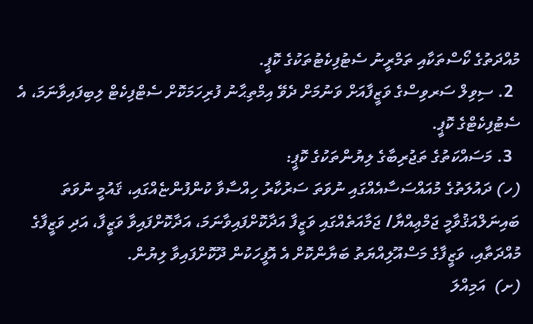މުއްދަތުގެ ކޯސްތަކާއި ތަމްރީނު ސެޓުފިކެޓުތަކުގެ ކޮޕީ.
  2. ސިވިލް ސަރވިސްގެ ވަޒީފާއަށް ވަނުމަށް ދެވޭ އިމްތިޙާނު ފުރިހަމަކޮށް ސެޓްފިކެޓް ލިބިފައިވާނަމަ، އެ ސެޓުފިކެޓްގެ ކޮޕީ.
  3. މަސައްކަތުގެ ތަޖުރިބާގެ ލިޔުންތަކުގެ ކޮޕީ:
(ހ) ދައުލަތުގެ މުއައްސަސާއެއްގައި ނުވަތަ ސަރުކާރު ހިއްސާވާ ކުންފުންޏެއްގައި، ޤައުމީ ނުވަތަ ބައިނަލްއަޤުވާމީ ޖަމްޢިއްޔާ/ ޖަމާއަތެއްގައި ވަޒީފާ އަދާކޮށްފައިވާނަމަ، އަދާކޮށްފައިވާ ވަޒީފާ، އަދި ވަޒީފާގެ މުއްދަތާއި، ވަޒީފާގެ މަސްއޫލިއްޔަތު ބަޔާންކޮށް އެ އޮފީހަކުން ދޫކޮށްފައިވާ ލިޔުން.
(ށ)  އަމިއްލަ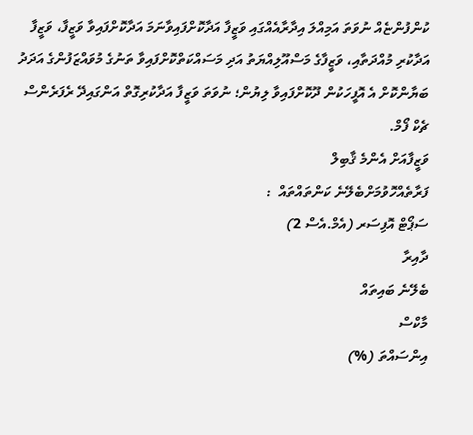ކުންފުންޏެއް ނުވަތަ އަމިއްލަ އިދާރާއެއްގައި ވަޒީފާ އަދާކޮށްފައިވާނަމަ އަދާކޮށްފައިވާ ވަޒީފާ، ވަޒީފާ އަދާކުރި މުއްދަތާއި، ވަޒީފާގެ މަސްއޫލިއްޔަތު އަދި މަސައްކަތްކޮށްފައިވާ ތަނުގެ މުވައްޒަފުންގެ އަދަދު ބަޔާންކޮށް އެ އޮފީހަކުން ދޫކޮށްފައިވާ ލިޔުން؛ ނުވަތަ ވަޒީފާ އަދާކުރިގޮތް އަންގައިދޭ ރެފަރެންސް ޗެކް ފޯމް.
ވަޒީފާއަށް އެންމެ ޤާބިލް
ފަރާތެއްހޮވުމަށްބެލޭނެ ކަންތައްތައް  :
ސަޕޯޓް އޮފިސަރ (އެމް.އެސް 2)
ދާއިރާ
ބެލޭނެ ބައިތައް
މާކްސް
އިންސައްތަ (%)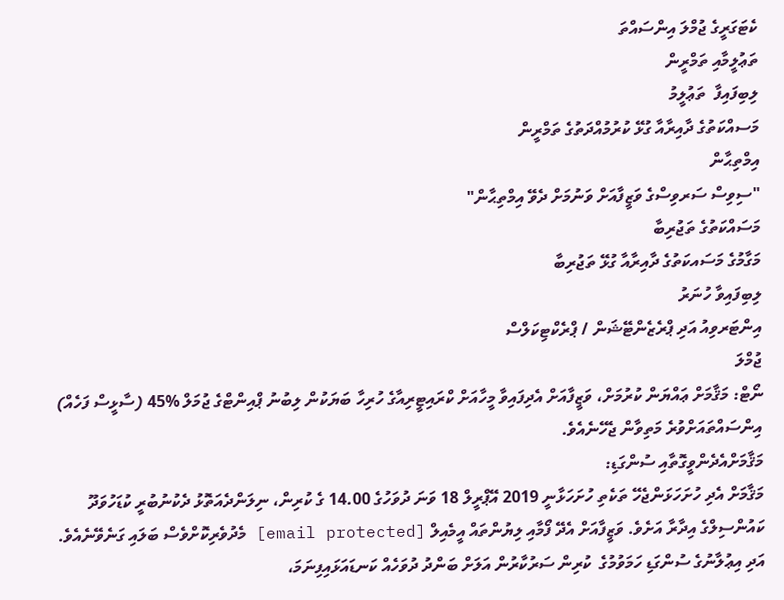ކެޓަގަރީގެ ޖުމްލަ އިންސައްތަ
ތަޢުލީމާއި ތަމްރީން
ލިބިފައިފާ  ތަޢުލީމު
މަސއްކަތުގެ ދާއިރާއާ ގުޅޭ ކުރުމުއްދަތުގެ ތަމްރީން
އިމްތިޙާން
"ސިވިސް ސަރވިސްގެ ވަޒީފާއަށް ވަނުމަށް ދެވޭ އިމްތިޙާން"
މަސައްކަތުގެ ތަޖުރިބާ
މަގާމުގެ މަސައކަތުގެ ދާއިރާއާ ގުޅޭ ތަޖުރިބާ
ލިބިފައިވާ ހުނަރު
އިންޓަރވިއު އަދި ޕްރެޒެންޓޭޝަން / ޕްރެކްޓިކަލްސް
ޖުމްލަ
ނޯޓް: މަޤާމަށް ޢައްޔަން ކުރުމަށް، ވަޒީފާއަށް އެދިފައިވާ މީހާއަށް ކްރައިޓީރިއާގެ ހުރިހާ ބަޔަކުން ލިބުނު ޕްއިންޓްގެ ޖުމަލް %45 (ސާޅީސް ފަހެއް) އިންސައްތައަށްވުރެ މަތިވާން ޖެހޭނެއެވެ.
މަޤާމަށްއެދެންވީގޮތާއި ސުންގަޑި:
މަޤާމަށް އެދި ހުށަހަޅަންޖެހޭ ތަކެތި ހުށަހަޅާނީ 2019 އޭޕްރީލް 18 ވަނަ ދުވަހުގެ 14.00 ގެ ކުރިން، ނިލަންދެއަތޮޅު ދެކުނުބުރީ ކުޑަހުވަދޫ ކައުންސިލްގެ އިދާރާ އަށެވެ. ވަޒީފާއަށް އެދޭ ފޯމާއި ލިޔުންތައް އީމެއިލް [email protected] މެދުވެރިކޮށްވެސް ބަލައި ގަނެވޭނެއެވެ. އަދި އިޢުލާނުގެ ސުންގަޑި ހަމަވުމުގެ  ކުރިން ސަރުކާރުން އަލަށް ބަންދު ދުވަހެއް ކަނޑައަޅައިފިނަމަ،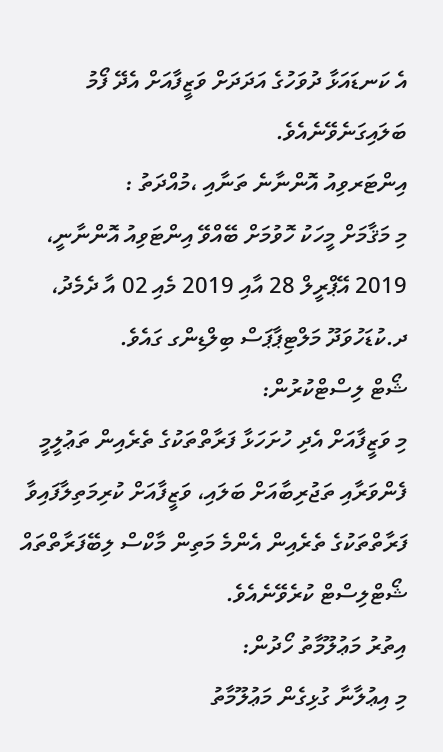އެ ކަނޑައަޅާ ދުވަހުގެ އަދަދަށް ވަޒީފާއަށް އެދޭ ފޯމު ބަލައިގަނެވޭނެއެވެ.
އިންޓަރވިއު އޮންނާނެ ތަނާއި ،މުއްދަތު :
މި މަޤާމަށް މީހަކު ހޮވުމަށް ބޭއްވޭ އިންޓަވިއު އޮންނާނީ، 2019 އޭޕްރީލް 28 އާއި 2019 މެއި 02 އާ ދެމެދު، ދ.ކުޑަހުވަދޫ މަލްޓިޕާޕަސް ބިލްޑިންގ ގައެވެ.
ޝޯޓް ލިސްޓްކުރުން:
މި ވަޒީފާއަށް އެދި ހުށަހަޅާ ފަރާތްތަކުގެ ތެރެއިން ތަޢުލީމީ ފެންވަރާއި ތަޖުރިބާއަށް ބަލައި، ވަޒީފާއަށް ކުރިމަތިލާފައިވާ ފަރާތްތަކުގެ ތެރެއިން އެންމެ މަތިން މާކްސް ލިބޭފަރާތްތައް ޝޯޓްލިސްޓް ކުރެވޭނެއެވެ.
އިތުރު މަޢުލޫމާތު ހޯދުން:
މި އިޢުލާނާ ގުޅިގެން މަޢުލޫމާތު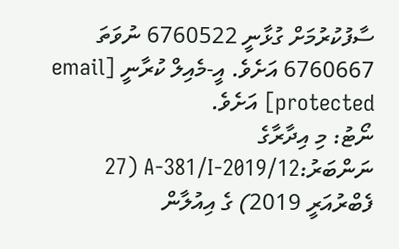ސާފުކުރުމަށް ގުޅާނީ 6760522 ނުވަތަ 6760667 އަށެވެ. އީ-މެއިލް ކުރާނީ [email protected] އަށެވެ.
ނޯޓު: މި އިދާރާގެ ނަންބަރު:A-381/I-2019/12 (27 ފެބްރުއަރީ 2019) ގެ އިއުލާން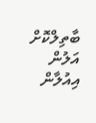ބާތިލްކޮށް އަލުން އިއުލާން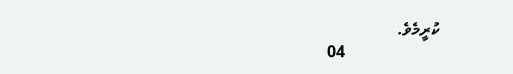ކުރީމެވެ.
                       04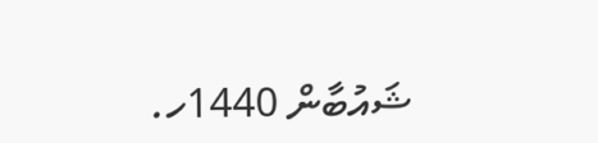ޝައުބާން 1440ހ.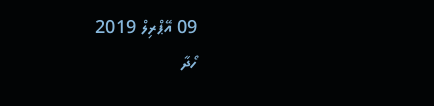09 އޭޕްރިލް 2019
ހޯދާ